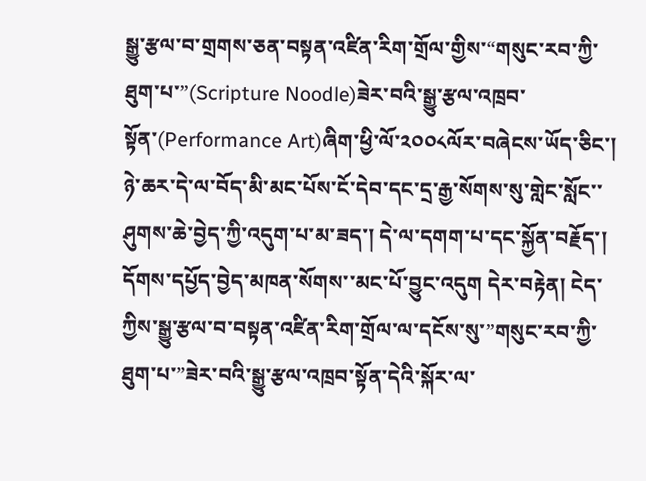སྒྱུ་རྩལ་བ་གྲགས་ཅན་བསྟན་འཛིན་རིག་གྲོལ་གྱིས་“གསུང་རབ་ཀྱི་ཐུག་པ་”(Scripture Noodle)ཟེར་བའི་སྒྱུ་རྩལ་འཁྲབ་སྟོན་(Performance Art)ཞིག་ཕྱི་ལོ་༢༠༠༨ལོར་བཞེངས་ཡོད་ཅིང་། ཉེ་ཆར་དེ་ལ་བོད་མི་མང་པོས་ངོ་དེབ་དང་དྲ་རྒྱ་སོགས་སུ་གླེང་སློང་་ཤུགས་ཆེ་བྱེད་ཀྱི་འདུག་པ་མ་ཟད་། དེ་ལ་དགག་པ་དང་སྐྱོན་བརྗོད་། དོགས་དཔྱོད་བྱེད་མཁན་སོགས་་མང་པོ་བྱུང་འདུག དེར་བརྟེན། ངེད་ཀྱིས་སྒྱུ་རྩལ་བ་བསྟན་འཛིན་རིག་གྲོལ་ལ་དངོས་སུ་”གསུང་རབ་ཀྱི་ཐུག་པ་”ཟེར་བའི་སྒྱུ་རྩལ་འཁྲབ་སྟོན་དེའི་སྐོར་ལ་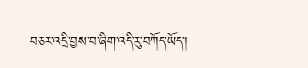བཅར་འདྲི་བྱས་བ་ཞིག་འདི་རུ་བཀོད་ཡོད་།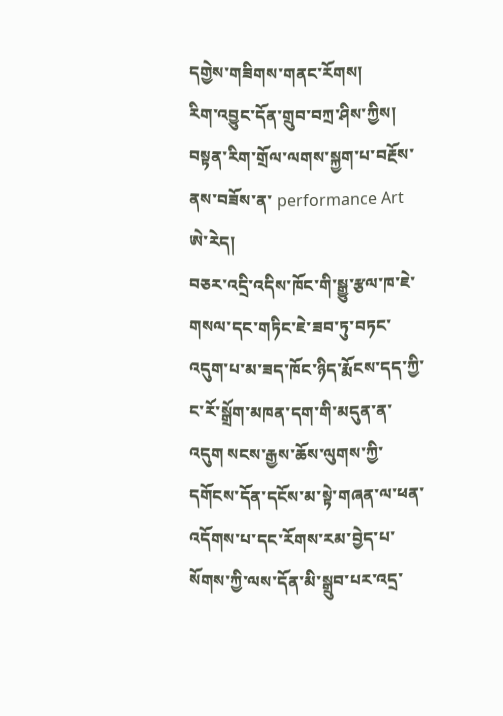དགྱེས་གཟིགས་གནང་རོགས།
རིག་འབྱུང་དོན་གྲུབ་བཀྲ་ཤིས་ཀྱིས།
བསྟན་རིག་གྲོལ་ལགས་སྐྱག་པ་བརྔོས་ནས་བཟོས་ན་ performance Art ཨེ་རེད།
བཅར་འདྲི་འདིས་ཁོང་གི་སྒྱུ་རྩལ་ཁ་ཇེ་གསལ་དང་གཏིང་ཇེ་ཟབ་ཏུ་བཏང་འདུག་པ་མ་ཟད་ཁོང་ཉིད་རྨོངས་དད་ཀྱི་ང་རོ་སྒྲོག་མཁན་དག་གི་མདུན་ན་འདུག སངས་རྒྱས་ཆོས་ལུགས་ཀྱི་དགོངས་དོན་དངོས་མ་སྟེ་གཞན་ལ་ཕན་འདོགས་པ་དང་རོགས་རམ་བྱེད་པ་སོགས་ཀྱི་ལས་དོན་མི་སྒྲུབ་པར་འདྲ་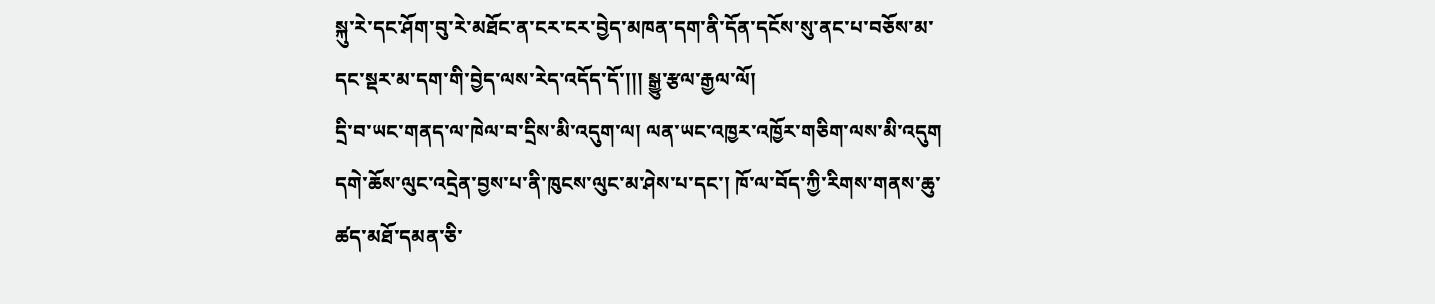སྐུ་རེ་དང་ཤོག་བུ་རེ་མཐོང་ན་ངར་ངར་བྱེད་མཁན་དག་ནི་དོན་དངོས་སུ་ནང་པ་བཅོས་མ་དང་སྡར་མ་དག་གི་བྱེད་ལས་རེད་འདོད་དོ་།།། སྒྱུ་རྩལ་རྒྱལ་ལོ།
དྲི་བ་ཡང་གནད་ལ་ཁེལ་བ་དྲིས་མི་འདུག་ལ། ལན་ཡང་འཁྱར་འཁྱོར་གཅིག་ལས་མི་འདུག དགེ་ཆོས་ལུང་འདྲེན་བྱས་པ་ནི་ཁུངས་ལུང་མ་ཤེས་པ་དང་། ཁོ་ལ་བོད་ཀྱི་རིགས་གནས་ཆུ་ཚད་མཐོ་དམན་ཅི་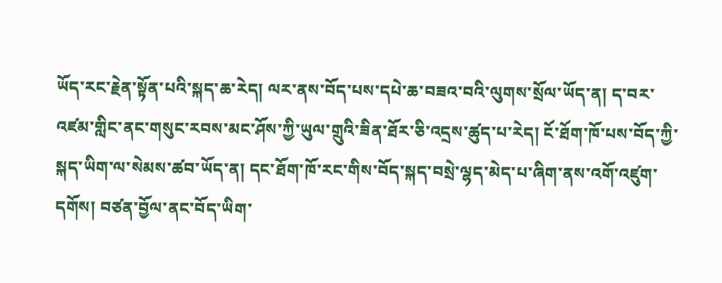ཡོད་རང་རྗེན་སྟོན་པའི་སྐད་ཆ་རེད། ལར་ནས་བོད་པས་དཔེ་ཆ་བཟའ་བའི་ལུགས་སྲོལ་ཡོད་ན། ད་བར་འཛམ་གླིང་ནང་གསུང་རབས་མང་ཤོས་ཀྱི་ཡུལ་གྲུའི་ཟིན་ཐོར་ཅི་འདྲས་ཚུད་པ་རེད། ངོ་ཐོག་ཁོ་པས་བོད་ཀྱི་སྐད་ཡིག་ལ་སེམས་ཚབ་ཡོད་ན། དང་ཐོག་ཁོ་རང་གིས་བོད་སྐད་བསྲེ་ལྷད་མེད་པ་ཞིག་ནས་འགོ་འཛུག་དགོས། བཙན་བྱོལ་ནང་བོད་ཡིག་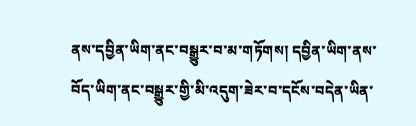ནས་དབྱིན་ཡིག་ནང་བསྒྱུར་བ་མ་གཏོགས། དབྱིན་ཡིག་ནས་བོད་ཡིག་ནང་བསྒྱུར་གྱི་མི་འདུག་ཟེར་བ་དངོས་བདེན་ཡིན་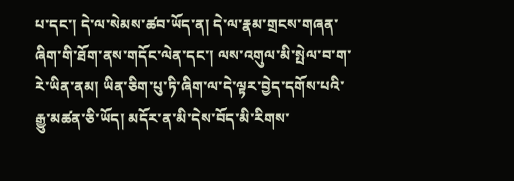པ་དང་། དེ་ལ་སེམས་ཚབ་ཡོད་ན། དེ་ལ་རྣམ་གྲངས་གཞན་ཞིག་གི་ཐོག་ནས་གདོང་ལེན་དང་། ལས་འགུལ་མི་སྤེལ་བ་ག་རེ་ཡིན་ནམ། ཡིན་ཅིག་པུ་ཏི་ཞིག་ལ་དེ་ལྟར་བྱེད་དགོས་པའི་རྒྱུ་མཚན་ཅི་ཡོད། མདོར་ན་མི་དེས་བོད་མི་རིགས་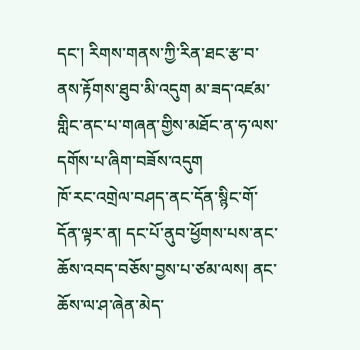དང་། རིགས་གནས་ཀྱི་རིན་ཐང་རྩ་བ་ནས་རྟོགས་ཐུབ་མི་འདུག མ་ཟད་འཛམ་གླིང་ནང་པ་གཞན་གྱིས་མཐོང་ན་ཧ་ལས་དགོས་པ་ཞིག་བཟོས་འདུག
ཁོ་རང་འགྲེལ་བཤད་ནང་དོན་སྙིང་གོ་དོན་ལྟར་ན། དང་པོ་ནུབ་ཕྱོགས་པས་ནང་ཆོས་འབད་བཅོས་བྱས་པ་ཙམ་ལས། ནང་ཆོས་ལ་ཤ་ཞེན་མེད་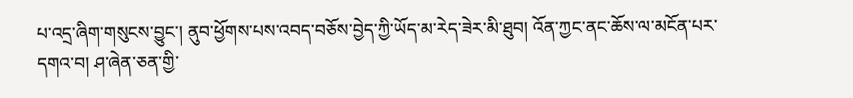པ་འདྲ་ཞིག་གསུངས་བྱུང་། ནུབ་ཕྱོགས་པས་འབད་བཅོས་བྱེད་ཀྱི་ཡོད་མ་རེད་ཟེར་མི་ཐུབ། འོན་ཀྱང་ནང་ཆོས་ལ་མངོན་པར་དགའ་བ། ཤ་ཞེན་ཅན་གྱི་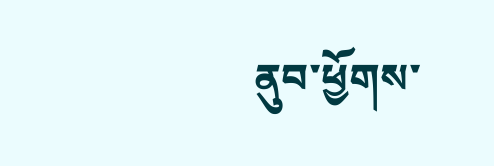ནུབ་ཕྱོགས་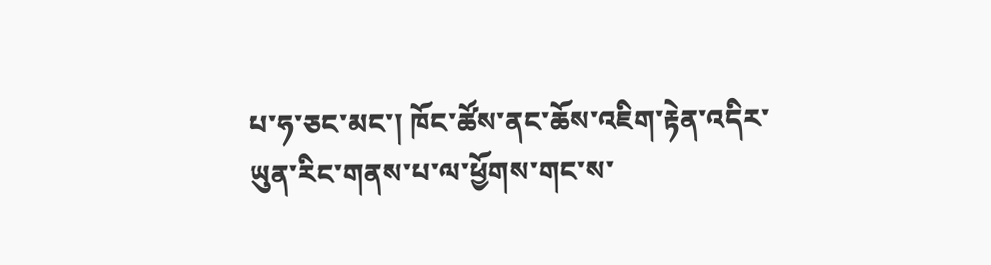པ་ཧ་ཅང་མང་། ཁོང་ཚོས་ནང་ཆོས་འཇིག་རྟེན་འདིར་ཡུན་རིང་གནས་པ་ལ་ཕྱོགས་གང་ས་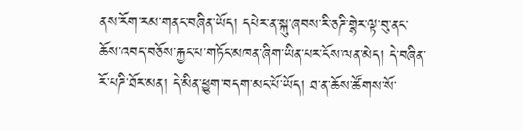ནས་རོག་རམ་གནང་བཞིན་ཡོད། དཔེར་ན་སྐུ་ཞབས་རི་ཅཌི་གྷེར་ལྟ་བུ་ནང་ཆོས་འབད་བཅོས་རྐྱང་པ་གཏོང་མཁན་ཞིག་ཡིན་པར་ངོས་ལན་མེད། དེ་བཞིན་རོ་པཌི་ཐོར་མན། དེ་མིན་ཕྱུག་བདག་མང་པོ་ཡོད། ཐ་ན་ཆོས་ཚོགས་སོ་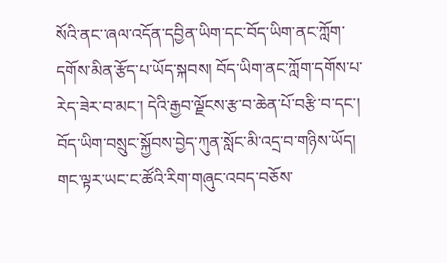སོའི་ནང་་ཞལ་འདོན་དབྱིན་ཡིག་དང་བོད་ཡིག་ནང་ཀློག་དགོས་མིན་རྩོད་པ་ཡོད་སྐབས། བོད་ཡིག་ནང་ཀློག་དགོས་པ་རེད་ཟེར་བ་མང་། དེའི་རྒྱབ་ལྗོངས་རྩ་བ་ཆེན་པོ་བརྩི་བ་དང་། བོད་ཡིག་བསྲུང་སྐྱོབས་བྱེད་ཀུན་སློང་མི་འདྲ་བ་གཉིས་ཡོད། གང་ལྟར་ཡང་ང་ཚོའི་རིག་གཞུང་འབད་བཅོས་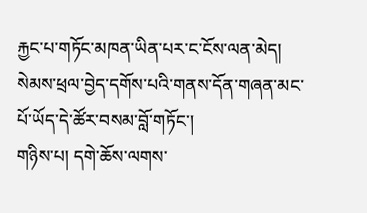རྐྱང་པ་གཏོང་མཁན་ཡིན་པར་ང་ངོས་ལན་མེད། སེམས་ཕྲལ་བྱེད་དགོས་པའི་གནས་དོན་གཞན་མང་པོ་ཡོད་དེ་ཚོར་བསམ་བློ་གཏོང་།
གཉིས་པ། དགེ་ཆོས་ལགས་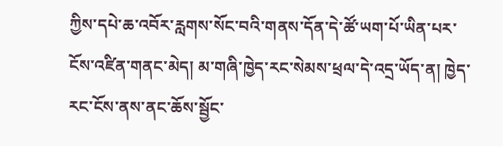ཀྱིས་དཔེ་ཆ་འབོར་རླགས་སོང་བའི་གནས་དོན་དེ་ཚོ་ཡག་པོ་ཡིན་པར་ངོས་འཛིན་གནང་མེད། མ་གཞི་ཁྱེད་རང་སེམས་ཕྲལ་དེ་འདྲ་ཡོད་ན། ཁྱེད་རང་ངོས་ནས་ནང་ཆོས་སྦྱོང་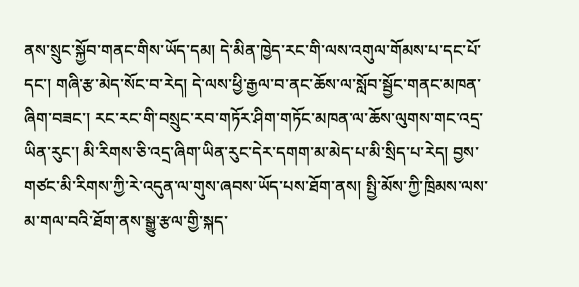ནས་སྲུང་སྐྱོབ་གནང་གིས་ཡོད་དམ། དེ་མིན་ཁྱེད་རང་གི་ལས་འགུལ་གོམས་པ་དང་པོ་དང་། གཞི་རྩ་མེད་སོང་བ་རེད། དེ་ལས་ཕྱི་རྒྱལ་བ་ནང་ཆོས་ལ་སློབ་སྦྱོང་གནང་མཁན་ཞིག་བཟང་། རང་རང་གི་བསྲུང་རབ་གཏོར་ཤིག་གཏོང་མཁན་ལ་ཆོས་ལུགས་གང་འདྲ་ཡིན་རུང་། མི་རིགས་ཅི་འདྲ་ཞིག་ཡིན་རུང་དེར་དགག་མ་མེད་པ་མི་སྲིད་པ་རེད། བྱས་གཙང་མི་རིགས་ཀྱི་རེ་འདུན་ལ་གུས་ཞབས་ཡོད་པས་ཐོག་ནས། སྤྱི་མོས་ཀྱི་ཁྲིམས་ལས་མ་གལ་བའི་ཐོག་ནས་སྒྱུ་རྩལ་གྱི་སྐད་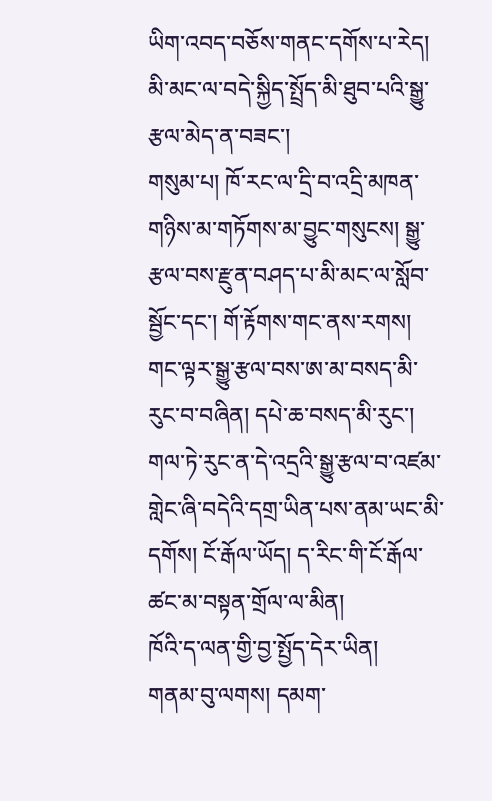ཡིག་འབད་བཅོས་གནང་དགོས་པ་རེད། མི་མང་ལ་བདེ་སྐྱིད་སྤྲོད་མི་ཐུབ་པའི་སྒྱུ་རྩལ་མེད་ན་བཟང་།
གསུམ་པ། ཁོ་རང་ལ་དྲི་བ་འདྲི་མཁན་གཉིས་མ་གཏོགས་མ་བྱུང་གསུངས། སྒྱུ་རྩལ་བས་རྫུན་བཤད་པ་མི་མང་ལ་སློབ་སྦྱོང་དང་། གོ་རྟོགས་གང་ནས་རགས། གང་ལྟར་སྒྱུ་རྩལ་བས་ཨ་མ་བསད་མི་རུང་བ་བཞིན། དཔེ་ཆ་བསད་མི་རུང་། གལ་ཏེ་རུང་ན་དེ་འདྲའི་སྒྱུ་རྩལ་བ་འཛམ་གླེང་ཞི་བདེའི་དགྲ་ཡིན་པས་ནམ་ཡང་མི་དགོས། ངོ་རྒོལ་ཡོད། ད་རིང་གི་ངོ་རྒོལ་ཚང་མ་བསྟན་གྲོལ་ལ་མིན།
ཁོའི་ད་ལན་གྱི་བྱ་སྤྱོད་དེར་ཡིན།
གནམ་བུ་ལགས། དམག་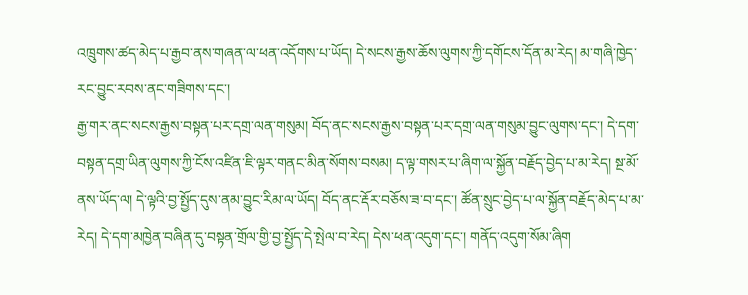འཁྲུགས་ཚད་མེད་པ་རྒྱབ་ནས་གཞན་ལ་ཕན་འདོགས་པ་ཡོད། དེ་སངས་རྒྱས་ཆོས་ལུགས་ཀྱི་དགོངས་དོན་མ་རེད། མ་གཞི་ཁྱེད་རང་བྱུང་རབས་ནང་གཟིགས་དང་།
རྒྱ་གར་ནང་སངས་རྒྱས་བསྟན་པར་དགྲ་ལན་གསུམ། བོད་ནང་སངས་རྒྱས་བསྟན་པར་དགྲ་ལན་གསུམ་བྱུང་ལུགས་དང་། དེ་དག་བསྟན་དགྲ་ཡིན་ལུགས་ཀྱི་ངོས་འཛིན་ཇི་ལྟར་གནང་མིན་སོགས་བསམ། ད་ལྟ་གསར་པ་ཞིག་ལ་སྐྱོན་བརྗོད་བྱེད་པ་མ་རེད། སྔ་མོ་ནས་ཡོད་ལ། དེ་ལྟའི་བྱ་སྤྱོད་དུས་ནམ་བྱུང་རིམ་ལ་ཡོད། བོད་ནང་རྡོར་བཅོས་ཟ་བ་དང་། ཚོན་སྲུང་བྱེད་པ་ལ་སྐྱོན་བརྗོད་མེད་པ་མ་རེད། དེ་དག་མཁྱེན་བཞིན་དུ་བསྟན་གྲོལ་གྱི་བྱ་སྤྱོད་དེ་སྤེལ་བ་རེད། དེས་ཕན་འདུག་དང་། གནོད་འདུག་སོམ་ཞིག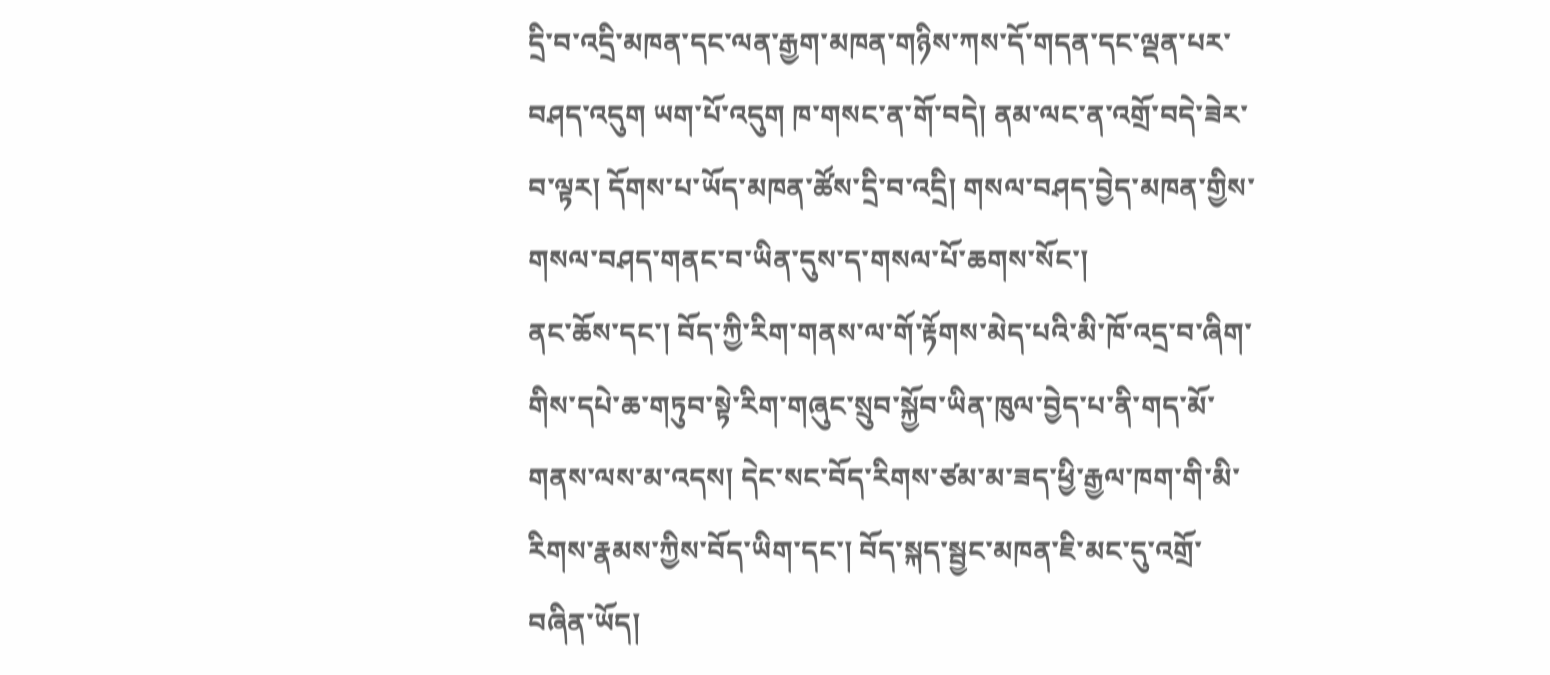དྲི་བ་འདྲི་མཁན་དང་ལན་རྒྱག་མཁན་གཉིས་ཀས་དོ་གདན་དང་ལྡན་པར་བཤད་འདུག ཡག་པོ་འདུག ཁ་གསང་ན་གོ་བདེ། ནམ་ལང་ན་འགྲོ་བདེ་ཟེར་བ་ལྟར། དོགས་པ་ཡོད་མཁན་ཚོས་དྲི་བ་འདྲི། གསལ་བཤད་བྱེད་མཁན་གྱིས་གསལ་བཤད་གནང་བ་ཡིན་དུས་ད་གསལ་པོ་ཆགས་སོང་།
ནང་ཆོས་དང་། བོད་ཀྱི་རིག་གནས་ལ་གོ་རྟོགས་མེད་པའི་མི་ཁོ་འདྲ་བ་ཞིག་གིས་དཔེ་ཆ་གཏུབ་སྟེ་རིག་གཞུང་སྲུབ་སྐྱོབ་ཡིན་ཁུལ་བྱེད་པ་ནི་གད་མོ་གནས་ལས་མ་འདས། དེང་སང་བོད་རིགས་ཙམ་མ་ཟད་ཕྱི་རྒྱལ་ཁག་གི་མི་རིགས་རྣམས་ཀྱིས་བོད་ཡིག་དང་། བོད་སྐད་སྦྱང་མཁན་ཇི་མང་དུ་འགྲོ་བཞིན་ཡོད།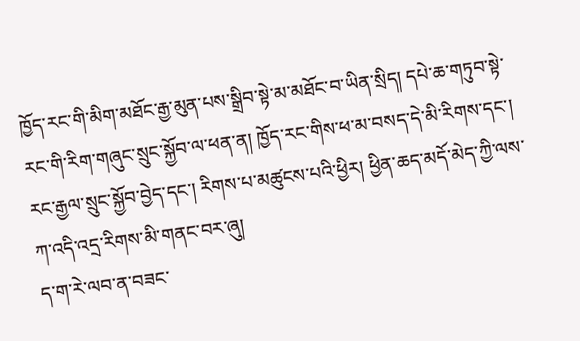ཁྱོད་རང་གི་མིག་མཐོང་རྒྱ་མུན་པས་སྒྲིབ་སྟེ་མ་མཐོང་བ་ཡིན་སྲིད། དཔེ་ཆ་གཏུབ་སྟེ་རང་གི་རིག་གཞུང་སྲུང་སྐྱོབ་ལ་ཕན་ན། ཁྱོད་རང་གིས་ཕ་མ་བསད་དེ་མི་རིགས་དང་། རང་རྒྱལ་སྲུང་སྐྱོབ་བྱེད་དང་། རིགས་པ་མཚུངས་པའི་ཕྱིར། ཕྱིན་ཆད་མདོ་མེད་ཀྱི་ལས་ཀ་འདི་འདྲ་རིགས་མི་གནང་བར་ཞུ།
ད་ག་རེ་ལབ་ན་བཟང་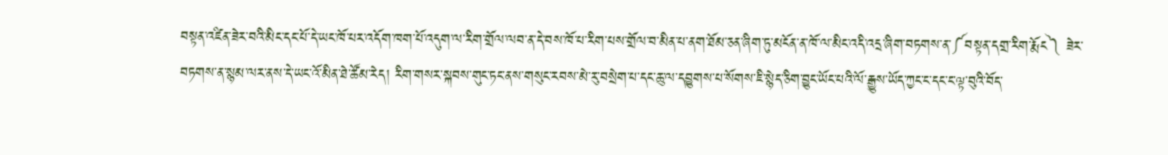བསྟན་འཛིན་ཟེར་བའི་མིང་དང་པོ་དེ་ཡང་ཁོ་པར་འདོག་ཁག་པོ་འདུག་ལ་རིག་གྲོལ་ལབ་ན་དེ་བས་ཁོ་པ་རིག་པས་གྲོལ་བ་མིན་པ་ནག་ཐོམ་ཅན་ཞིག་ཏུ་མངོན་ན་ཁོ་ལ་མིང་འདི་འདྲ་ཞིག་བཏགས་ན་༼བསྟན་དགྲ་རིག་རྨོང༽ ཟེར་བཏགས་ན་སྙམ་ལར་ནས་དེ་ཡང་འོ་མིན་ཐེ་ཚོམ་རེད། རིག་གསར་སྐབས་གུང་ཏང་ནས་གསུང་རབས་མེ་རུ་བསྲེག་པ་དང་ཆུ་ལ་དབྱུགས་པ་སོགས་ཇི་སྙེད་ཅིག་བྱུང་ཡོང་པའི་ལོ་རྒྱུས་ཡོད་ཀྱང་ང་དང་ང་ལྟ་བུའི་བོད་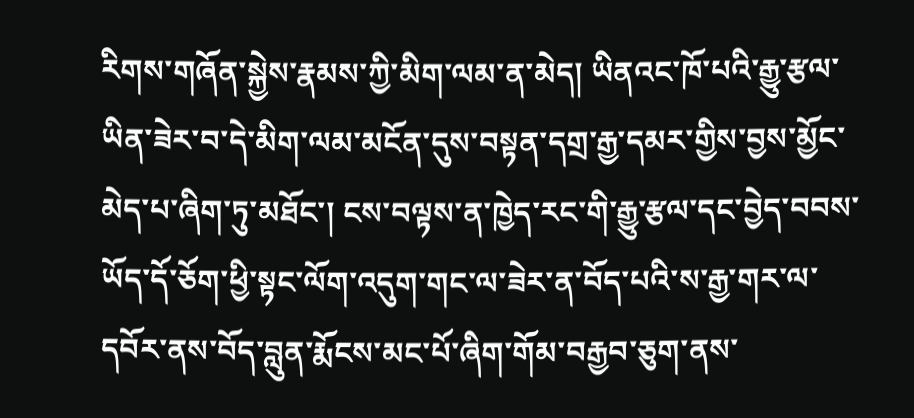རིགས་གཞོན་སྐྱེས་རྣམས་ཀྱི་མིག་ལམ་ན་མེད། ཡིནའང་ཁོ་པའི་རྒྱུ་རྩལ་ཡིན་ཟེར་བ་དེ་མིག་ལམ་མངོན་དུས་བསྟན་དགྲ་རྒྱ་དམར་གྱིས་བྱས་མྱོང་མེད་པ་ཞིག་ཏུ་མཐོང་། ངས་བལྟས་ན་ཁྱེད་རང་གི་རྒྱུ་རྩལ་དང་བྱེད་བབས་ཡོད་དོ་ཅོག་ཕྱི་སྟང་ལོག་འདུག་གང་ལ་ཟེར་ན་བོད་པའི་ས་རྒྱ་གར་ལ་དབོར་ནས་བོད་བླུན་རྨོངས་མང་པོ་ཞིག་གོམ་བརྒྱབ་ཅུག་ནས་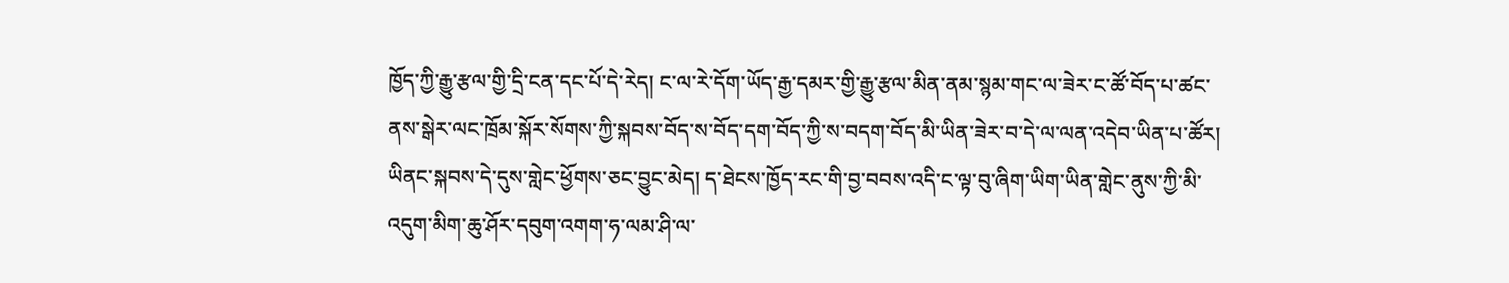ཁྱོད་ཀྱི་རྒྱུ་རྩལ་གྱི་དྲི་ངན་དང་པོ་དེ་རེད། ང་ལ་རེ་དོག་ཡོད་རྒྱ་དམར་གྱི་རྒྱུ་རྩལ་མིན་ནམ་སྙམ་གང་ལ་ཟེར་ང་ཚོ་བོད་པ་ཚང་ནས་སྒེར་ལང་ཁྲོམ་སྐོར་སོགས་ཀྱི་སྐབས་བོད་ས་བོད་དག་བོད་ཀྱི་ས་བདག་བོད་མི་ཡིན་ཟེར་བ་དེ་ལ་ལན་འདེབ་ཡིན་པ་ཚོར། ཡིནང་སྐབས་དེ་དུས་གླེང་ཕྱོགས་ཅང་བྱུང་མེད། ད་ཐེངས་ཁྱོད་རང་གི་བྱ་བབས་འདི་ང་ལྟ་བུ་ཞིག་ཡིག་ཡིན་གླེང་ནུས་ཀྱི་མི་འདུག་མིག་ཆུ་ཤོར་དབུག་འགག་ཧ་ལམ་ཤི་ལ་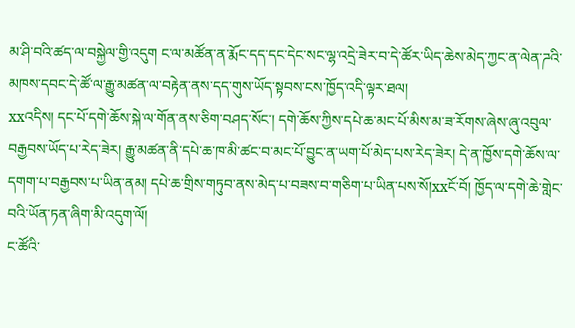མ་ཤི་བའི་ཚད་ལ་བསྐྱེལ་གྱི་འདུག ང་ལ་མཚོན་ན་རྨོང་དད་དང་དེང་སང་ལྷ་འདྲེ་ཟེར་བ་དེ་ཚོར་ཡིད་ཆེས་མེད་ཀྱང་ན་ལེན་ཌའི་མཁས་དབང་དེ་ཚོ་ལ་རྒྱུ་མཚན་ལ་བརྟེན་ནས་དད་གུས་ཡོད་སྟབས་ངས་ཁྱོད་འདི་ལྟར་ཐལ།
xxའདིས། དང་པོ་དགེ་ཆོས་སྐེ་ལ་གོན་ནས་ཅིག་བཤད་སོང་། དགེ་ཆོས་ཀྱིས་དཔེ་ཆ་མང་པོ་མིས་མ་ཟ་རོགས་ཞེས་ཞུ་འབུལ་བརྒྱབས་ཡོད་པ་རེད་ཟེར། རྒྱུ་མཚན་ནི་དཔེ་ཆ་ཁ་མི་ཚང་བ་མང་པོ་བྱུང་ན་ཡག་པོ་མེད་པས་རེད་ཟེར། དེ་ན་ཁྱོས་དགེ་ཆོས་ལ་དགག་པ་བརྒྱབས་པ་ཡིན་ནམ། དཔེ་ཆ་གྲིས་གཏུབ་ནས་མེད་པ་བཟས་བ་གཅིག་པ་ཡིན་པས་སོ།xxངོ་བོ། ཁྱོད་ལ་དགེ་ཆེ་གླེང་བའི་ཡོན་ཏན་ཞིག་མི་འདུག་ལོ།
ང་ཚོའི་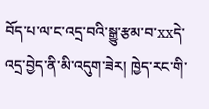བོད་པ་ལ་ང་འདྲ་བའི་སྒྱུ་རྩམ་བ་xxདེ་འདྲ་བྱེད་ནི་མི་འདུག་ཟེར། ཁྱེད་རང་གི་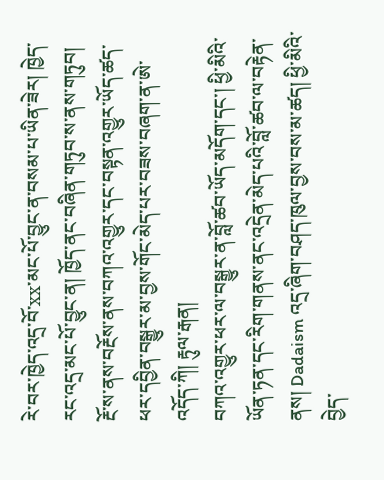རེ་བར་ཁྱེད་འདྲ་བོ་xx་མང་པོ་བྱུང་ན་བསམ་པ་ཡིན་ཟེར། ཁྱེད་རང་འདྲ་མང་པོ་བྱུང་ན། ཁྱོད་ནང་བཞིན་གཏུབ་ས་ནས་གཏུབ། རྔོ་ས་ནས་བརྔོས་ནས་བཀའ་འགྱུར་དང་བསྟན་འགྱུར་ཡོད་ཚད་ཕར་དབྱིན་བསྒྱུར་མ་བྱས་གོང་མེད་པར་བཟས་བཞག་ན་ཨེ་འདོད་ཀི། རྟུལ་རྒན།
བཀའ་འགྱུར་ཕར་ལ་བསྒྱུར་ན་བློ་ཚབ་ཡོད་མདོག་དང་། ཕྱི་མིའི་ཡོན་ཏན་དང་རིག་གནས་ནང་འདྲེན་མེད་པའི་བློ་ཚབ་ལ་བརྟེན་ནས། Dadaism འདྲ་ཞིག་བཤད་ཁུལ་བྱས་བས་མ་ཚད། ཕྱི་མིའི་བྱེད་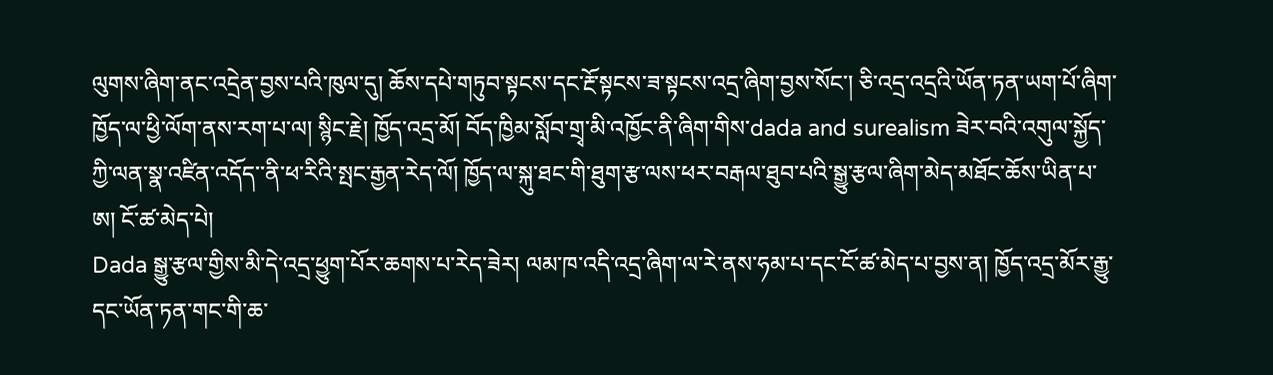ལུགས་ཞིག་ནང་འདྲེན་བྱས་པའི་ཁུལ་དུ། ཆོས་དཔེ་གཏུབ་སྟངས་དང་རྔོ་སྟངས་ཟ་སྟངས་འདྲ་ཞིག་བྱས་སོང་། ཅི་འདྲ་འདྲའི་ཡོན་ཏན་ཡག་པོ་ཞིག་ཁྱོད་ལ་ཕྱི་ལོག་ནས་རག་པ་ལ། སྙིང་རྗེ། ཁྱོད་འདྲ་མོ། བོད་ཁྱིམ་སློབ་གྲྭ་མི་འཁྱོང་ནི་ཞིག་གིས་dada and surealism ཟེར་བའི་འགུལ་སྐྱོད་ཀྱི་ལན་སྣ་འཛིན་འདོད་་ནི་ཕ་རིའི་སྤང་རྒྱན་རེད་ལོ། ཁྱོད་ལ་སྐུ་ཐང་གི་ཐུག་རྩ་ལས་ཕར་བརྒལ་ཐུབ་པའི་སྒྱུ་རྩལ་ཞིག་མེད་མཐོང་ཆོས་ཡིན་པ་ཨ། ངོ་ཚ་མེད་པེ།
Dada སྒྱུ་རྩལ་གྱིས་མི་དེ་འདྲ་ཕྱུག་པོར་ཆགས་པ་རེད་ཟེར། ལམ་ཁ་འདི་འདྲ་ཞིག་ལ་རེ་ནས་ཧམ་པ་དང་ངོ་ཚ་མེད་པ་བྱས་ན། ཁྱོད་འདྲ་མོར་རྒྱུ་དང་ཡོན་ཏན་གང་གི་ཆ་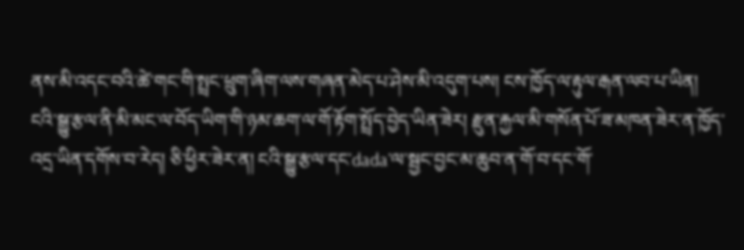ནས་མི་འདང་བའི་ཚེ་གང་གི་སྤྲང་ཕྲུག་ཞིག་ལས་གཞན་མེད་པ་ཤེས་མི་འདུག་པས། ངས་ཁྱོད་ལ་རྟུལ་རྒན་ལབ་པ་ཡིན།
ངའི་སྒྱུ་རྩལ་ནི་མི་མང་ལ་བོད་ཡིག་གི་ཉམ་ཆག་ལ་གོ་རྟོག་སྤྲོད་བྱེད་ཡིན་ཟེར། རྫུན་རྐྱལ་མི་གསོན་པོ་ཟ་མཁན་ཟེར་ན་ཁྱོད་འདྲ་ཡིན་དགོས་བ་རེད། ཅི་ཕྱིར་ཟེར་ན། ངའི་སྒྱུ་རྩལ་དང་dada་ལ་སྦྱང་བྱང་མ་ཆུབ་ན་གོ་བ་དང་གོ་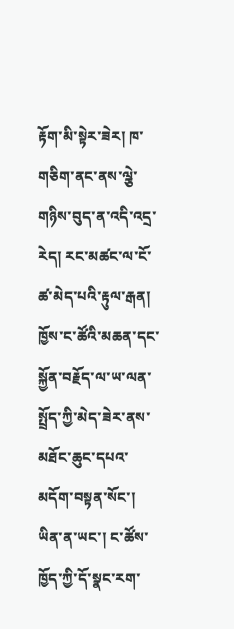རྟོག་མི་སྟེར་ཟེར། ཁ་གཅིག་ནང་ནས་ལྕེ་གཉིས་བུད་ན་འདི་འདྲ་རེད། རང་མཚང་ལ་ངོ་ཚ་མེད་པའི་རྟུལ་རྒན།
ཁྱོས་ང་ཚོའི་མཆན་དང་སྐྱོན་བརྗོད་ལ་ཡ་ལན་སྤྲོད་ཀྱི་མེད་ཟེར་ནས་མཐོང་ཆུང་དཔའ་མདོག་བསྟན་སོང་། ཡིན་ན་ཡང་། ང་ཚོས་ཁྱོད་ཀྱི་དོ་སྣང་རག་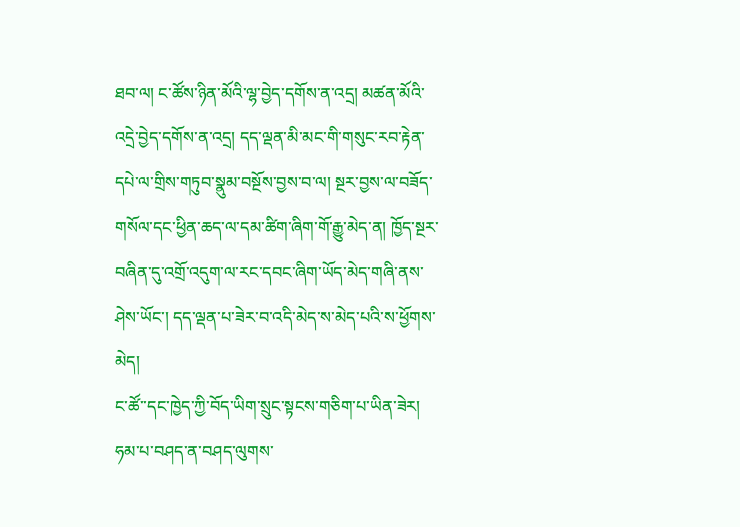ཐབ་ལ། ང་ཚོས་ཉིན་མོའི་ལྷ་བྱེད་དགོས་ན་འདྲ། མཚན་མོའི་འདྲེ་བྱེད་དགོས་ན་འདྲ། དད་ལྡན་མི་མང་གི་གསུང་རབ་རྟེན་དཔེ་ལ་གྲིས་གཏུབ་སྣུམ་བསྔོས་བྱས་བ་ལ། སྔར་བྱས་ལ་བཟོད་གསོལ་དང་ཕྱིན་ཆད་ལ་དམ་ཚིག་ཞིག་གོ་རྒྱུ་མེད་ན། ཁྱོད་སྔར་བཞིན་དུ་འགྲོ་འདུག་ལ་རང་དབང་ཞིག་ཡོད་མེད་གཞི་ནས་ཤེས་ཡོང་། དད་ལྡན་པ་ཟེར་བ་འདི་མེད་ས་མེད་པའི་ས་ཕྱོགས་མེད།
ང་ཚོ་་དང་ཁྱེད་ཀྱི་བོད་ཡིག་སྲུང་སྟངས་གཅིག་པ་ཡིན་ཟེར། ཧམ་པ་བཤད་ན་བཤད་ལུགས་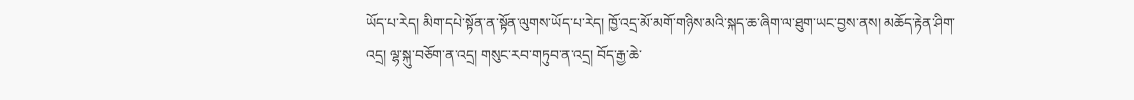ཡོད་པ་རེད། མིག་དཔེ་སྟོན་ན་སྟོན་ལུགས་ཡོད་པ་རེད། ཁྱོ་འདྲ་མོ་མགོ་གཉིས་མའི་སྐད་ཆ་ཞིག་ལ་ཐུག་ཡང་བྱས་ནས། མཆོད་རྟེན་ཤིག་འདྲ། ལྷ་སྐུ་བཅོག་ན་འདྲ། གསུང་རབ་གཏུབ་ན་འདྲ། བོད་རྒྱ་ཆེ་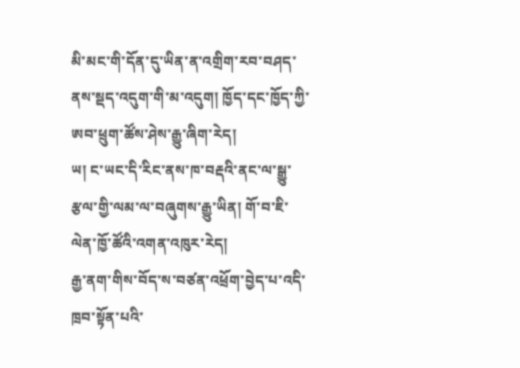མི་མང་གི་དོན་དུ་ཡིན་ན་འགྲིག་རབ་བཤད་ནས་སྡད་འདུག་གི་མ་འདུག། ཁྱོད་དང་ཁྱོད་ཀྱི་ཨབ་ཕྲུག་ཚོས་ཤེས་རྒྱུ་ཞིག་རེད།
ཡ། ང་ཡང་དི་རིང་ནས་ཁ་བརྡའི་ནང་ལ་སྒྱུ་རྩལ་གྱི་ལམ་ལ་བཞུགས་རྒྱུ་ཡིན། གོ་བ་ཇི་ལེན་ཁྱོ་ཚོའི་འགན་འཁུར་རེད།
རྒྱ་ནག་གིས་བོད་ས་བཙན་འཕྲོག་བྱེད་པ་འདི་ཁྲབ་སྟོན་པའི་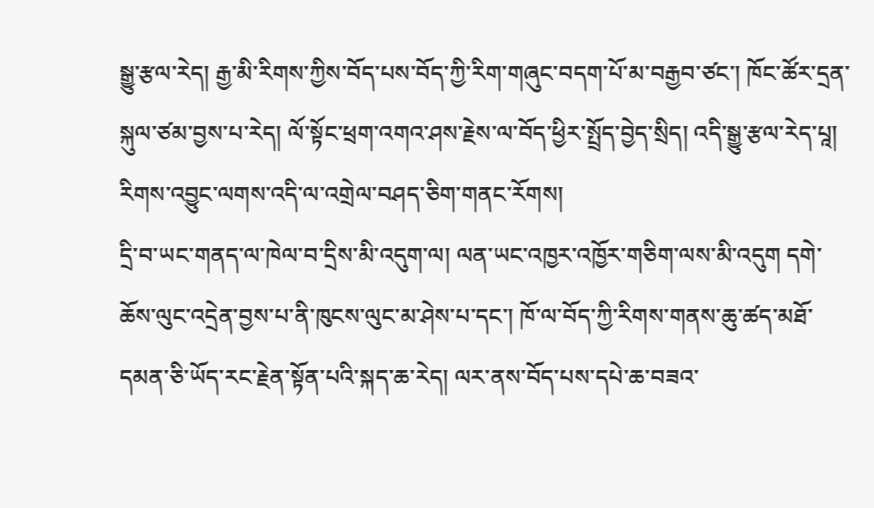སྒྱུ་རྩལ་རེད། རྒྱ་མི་རིགས་ཀྱིས་བོད་པས་བོད་ཀྱི་རིག་གཞུང་བདག་པོ་མ་བརྒྱབ་ཙང་། ཁོང་ཚོར་དྲན་སྐུལ་ཙམ་བྱས་པ་རེད། ལོ་སྟོང་ཕྲག་འགའ་ཤས་རྗེས་ལ་བོད་ཕྱིར་སྤྲོད་བྱེད་སྲིད། འདི་སྒྱུ་རྩལ་རེད་པཱ། རིགས་འབྱུང་ལགས་འདི་ལ་འགྲེལ་བཤད་ཅིག་གནང་རོགས།
དྲི་བ་ཡང་གནད་ལ་ཁེལ་བ་དྲིས་མི་འདུག་ལ། ལན་ཡང་འཁྱར་འཁྱོར་གཅིག་ལས་མི་འདུག དགེ་ཆོས་ལུང་འདྲེན་བྱས་པ་ནི་ཁུངས་ལུང་མ་ཤེས་པ་དང་། ཁོ་ལ་བོད་ཀྱི་རིགས་གནས་ཆུ་ཚད་མཐོ་དམན་ཅི་ཡོད་རང་རྗེན་སྟོན་པའི་སྐད་ཆ་རེད། ལར་ནས་བོད་པས་དཔེ་ཆ་བཟའ་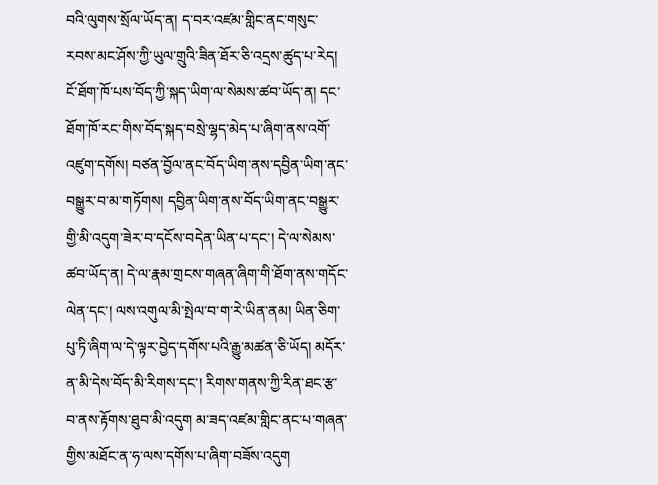བའི་ལུགས་སྲོལ་ཡོད་ན། ད་བར་འཛམ་གླིང་ནང་གསུང་རབས་མང་ཤོས་ཀྱི་ཡུལ་གྲུའི་ཟིན་ཐོར་ཅི་འདྲས་ཚུད་པ་རེད། ངོ་ཐོག་ཁོ་པས་བོད་ཀྱི་སྐད་ཡིག་ལ་སེམས་ཚབ་ཡོད་ན། དང་ཐོག་ཁོ་རང་གིས་བོད་སྐད་བསྲེ་ལྷད་མེད་པ་ཞིག་ནས་འགོ་འཛུག་དགོས། བཙན་བྱོལ་ནང་བོད་ཡིག་ནས་དབྱིན་ཡིག་ནང་བསྒྱུར་བ་མ་གཏོགས། དབྱིན་ཡིག་ནས་བོད་ཡིག་ནང་བསྒྱུར་གྱི་མི་འདུག་ཟེར་བ་དངོས་བདེན་ཡིན་པ་དང་། དེ་ལ་སེམས་ཚབ་ཡོད་ན། དེ་ལ་རྣམ་གྲངས་གཞན་ཞིག་གི་ཐོག་ནས་གདོང་ལེན་དང་། ལས་འགུལ་མི་སྤེལ་བ་ག་རེ་ཡིན་ནམ། ཡིན་ཅིག་པུ་ཏི་ཞིག་ལ་དེ་ལྟར་བྱེད་དགོས་པའི་རྒྱུ་མཚན་ཅི་ཡོད། མདོར་ན་མི་དེས་བོད་མི་རིགས་དང་། རིགས་གནས་ཀྱི་རིན་ཐང་རྩ་བ་ནས་རྟོགས་ཐུབ་མི་འདུག མ་ཟད་འཛམ་གླིང་ནང་པ་གཞན་གྱིས་མཐོང་ན་ཧ་ལས་དགོས་པ་ཞིག་བཟོས་འདུག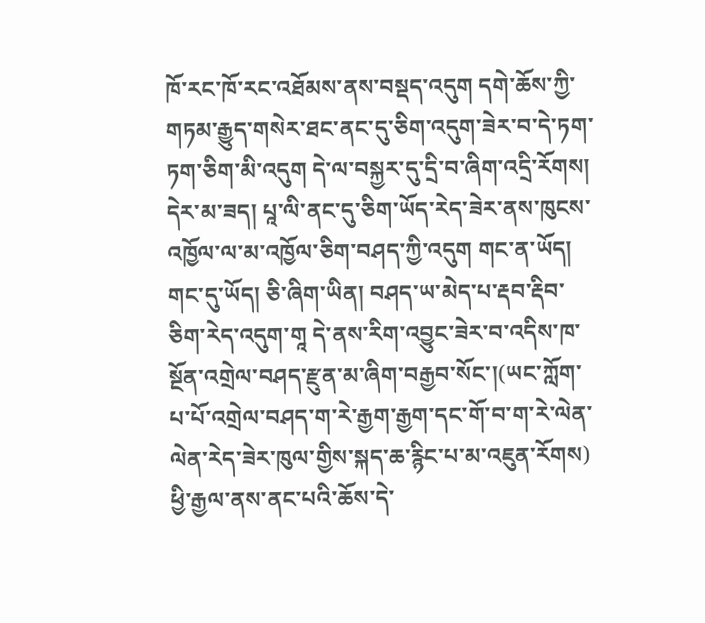ཁོ་རང་ཁོ་རང་འཐོམས་ནས་བསྡད་འདུག དགེ་ཆོས་ཀྱི་གཏམ་རྒྱུད་གསེར་ཐང་ནང་དུ་ཅིག་འདུག་ཟེར་བ་དེ་ཏག་ཏག་ཅིག་མི་འདུག དེ་ལ་བསྐྱར་དུ་དྲི་བ་ཞིག་འདྲི་རོགས། དེར་མ་ཟད། པཱ་ལི་ནང་དུ་ཅིག་ཡོད་རེད་ཟེར་ནས་ཁུངས་འཁྱོལ་ལ་མ་འཁྱོལ་ཅིག་བཤད་ཀྱི་འདུག གང་ན་ཡོད། གང་དུ་ཡོད། ཅི་ཞིག་ཡིན། བཤད་ཡ་མེད་པ་རྡབ་རྡིབ་ཅིག་རེད་འདུག་གཱ དེ་ནས་རིག་འབྱུང་ཟེར་བ་འདིས་ཁ་སྔོན་འགྲེལ་བཤད་རྫུན་མ་ཞིག་བརྒྱབ་སོང་།(ཡང་ཀློག་པ་པོ་འགྲེལ་བཤད་ག་རེ་རྒྱག་རྒྱག་དང་གོ་བ་ག་རེ་ལེན་ལེན་རེད་ཟེར་ཁུལ་གྱིས་སྐད་ཆ་རྙིང་པ་མ་འཇུན་རོགས) ཕྱི་རྒྱལ་ནས་ནང་པའི་ཆོས་དེ་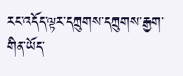རང་འདོད་ལྟར་དཀྲུགས་དཀྲུགས་རྒྱག་གིན་ཡོད་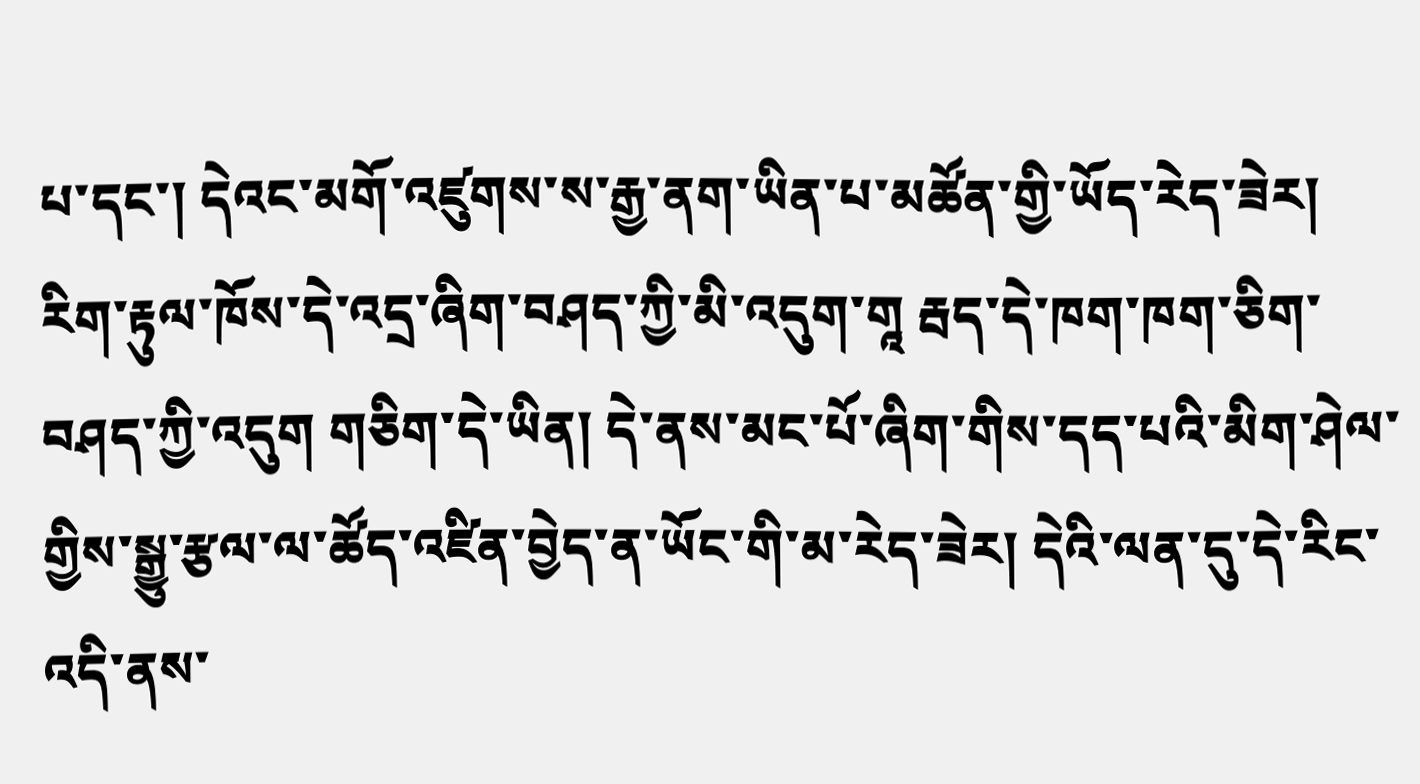པ་དང་། དེའང་མགོ་འཛུགས་ས་རྒྱ་ནག་ཡིན་པ་མཚོན་གྱི་ཡོད་རེད་ཟེར། རིག་རྟུལ་ཁོས་དེ་འདྲ་ཞིག་བཤད་ཀྱི་མི་འདུག་གཱ རྦད་དེ་ཁག་ཁག་ཅིག་བཤད་ཀྱི་འདུག གཅིག་དེ་ཡིན། དེ་ནས་མང་པོ་ཞིག་གིས་དད་པའི་མིག་ཤེལ་གྱིས་སྒྱུ་རྩལ་ལ་ཚོད་འཛིན་བྱེད་ན་ཡོང་གི་མ་རེད་ཟེར། དེའི་ལན་དུ་དེ་རིང་འདི་ནས་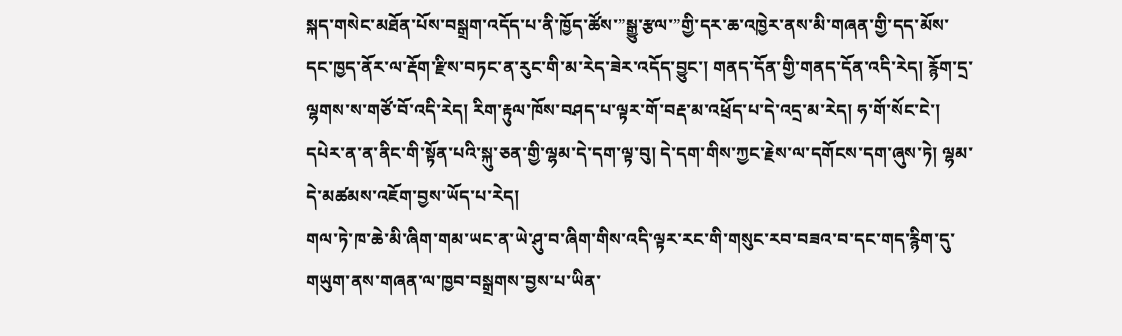སྐད་གསེང་མཐོན་པོས་བསྒྲག་འདོད་པ་ནི་ཁྱོད་ཚོས་”སྒྱུ་རྩལ་”གྱི་དར་ཆ་འཁྱེར་ནས་མི་གཞན་གྱི་དད་མོས་དང་ཁྱད་ནོར་ལ་རྡོག་རྫིས་བཏང་ན་རུང་གི་མ་རེད་ཟེར་འདོད་བྱུང་། གནད་དོན་གྱི་གནད་དོན་འདི་རེད། རྙོག་དྲ་ལྷགས་ས་གཙོ་བོ་འདི་རེད། རིག་རྟུལ་ཁོས་བཤད་པ་ལྟར་གོ་བརྡ་མ་འཕྲོད་པ་དེ་འདྲ་མ་རེད། ཧ་གོ་སོང་ངེ་། དཔེར་ན་ན་ནིང་གི་སྟོན་པའི་སྐུ་ཅན་གྱི་ལྷམ་དེ་དག་ལྟ་བུ། དེ་དག་གིས་ཀྱང་རྗེས་ལ་དགོངས་དག་ཞུས་ཏེ། ལྷམ་དེ་མཚམས་འཇོག་བྱས་ཡོད་པ་རེད།
གལ་ཏེ་ཁ་ཆེ་མི་ཞིག་གམ་ཡང་ན་ཡེ་ཤུ་བ་ཞིག་གིས་འདི་ལྟར་རང་གི་གསུང་རབ་བཟའ་བ་དང་གད་རྙིག་དུ་གཡུག་ནས་གཞན་ལ་ཁྱབ་བསྒྲགས་བྱས་པ་ཡིན་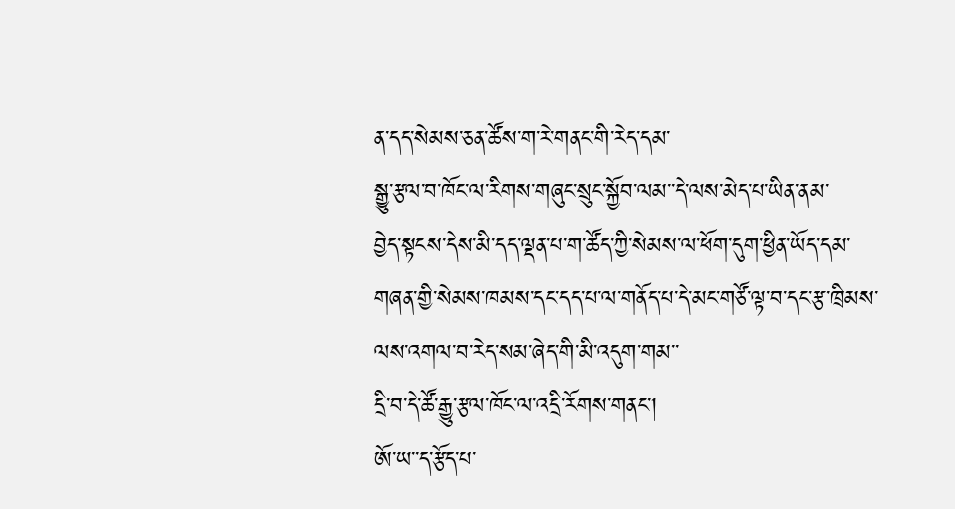ན་དད་སེམས་ཅན་ཚོས་ག་རེ་གནང་གི་རེད་དམ་
སྒྱུ་རྩལ་བ་ཁོང་ལ་རིགས་གཞུང་སྲུང་སྐྱོབ་ལམ་་དེ་ལས་མེད་པ་ཡིན་ནམ་
བྱེད་སྟངས་དེས་མི་དད་ལྡན་པ་ག་ཚོད་ཀྱི་སེམས་ལ་ཕོག་དུག་ཕྱིན་ཡོད་དམ་
གཞན་གྱི་སེམས་ཁམས་དང་དད་པ་ལ་གནོད་པ་དེ་མང་གཙོ་ལྟ་བ་དང་རྩ་ཁྲིམས་ལས་འགལ་བ་རེད་སམ་ཞེད་གི་མི་འདུག་གམ་་
དྲི་བ་དེ་ཚོ་རྒྱུ་རྩལ་ཁོང་ལ་འདྲི་རོགས་གནང་།
ཨོ་ཡ་་ད་རྩོད་པ་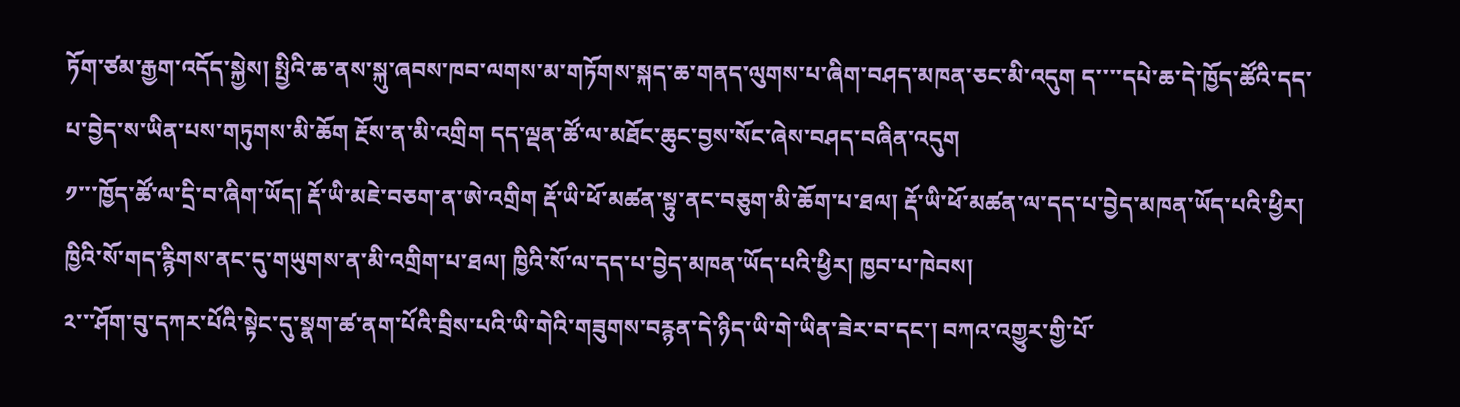ཏོག་ཙམ་རྒྱག་འདོད་སྐྱེས། སྤྱིའི་ཆ་ནས་སྐུ་ཞབས་ཁབ་ལགས་མ་གཏོགས་སྐད་ཆ་གནད་ལུགས་པ་ཞིག་བཤད་མཁན་ཅང་མི་འདུག ད་་་་དཔེ་ཆ་དེ་ཁྱོད་ཚོའི་དད་པ་བྱེད་ས་ཡིན་པས་གཏུགས་མི་ཆོག རྔོས་ན་མི་འགྲིག དད་ལྡན་ཚོ་ལ་མཐོང་ཆུང་བྱས་སོང་ཞེས་བཤད་བཞིན་འདུག
༡་་་ཁྱོད་ཚོ་ལ་དྲི་བ་ཞིག་ཡོད། རྡོ་ཡི་མཇེ་བཅག་ན་ཨེ་འགྲིག རྡོ་ཡི་ཕོ་མཚན་སྟུ་ནང་བཅུག་མི་ཆོག་པ་ཐལ། རྡོ་ཡི་ཕོ་མཚན་ལ་དད་པ་བྱེད་མཁན་ཡོད་པའི་ཕྱིར། ཁྱིའི་སོ་གད་རྙིགས་ནང་དུ་གཡུགས་ན་མི་འགྲིག་པ་ཐལ། ཁྱིའི་སོ་ལ་དད་པ་བྱེད་མཁན་ཡོད་པའི་ཕྱིར། ཁྱབ་པ་ཁེབས།
༢་་་ཤོག་བུ་དཀར་པོའི་སྟེང་དུ་སྣག་ཚ་ནག་པོའི་བྲིས་པའི་ཡི་གེའི་གཟུགས་བརྙན་དེ་ཉིད་ཡི་གེ་ཡིན་ཟེར་བ་དང་། བཀའ་འགྱུར་གྱི་པོ་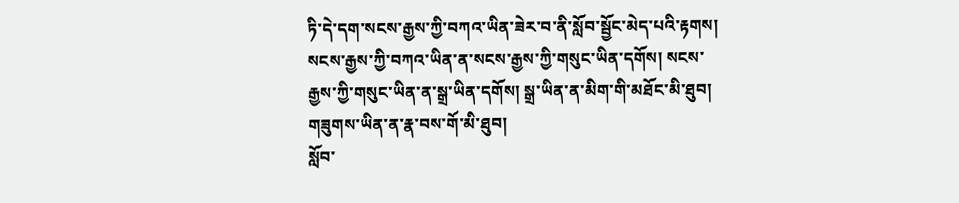ཏི་དེ་དག་སངས་རྒྱས་ཀྱི་བཀའ་ཡིན་ཟེར་བ་ནི་སློབ་སྦྱོང་མེད་པའི་རྟགས། སངས་རྒྱས་ཀྱི་བཀའ་ཡིན་ན་སངས་རྒྱས་ཀྱི་གསུང་ཡིན་དགོས། སངས་རྒྱས་ཀྱི་གསུང་ཡིན་ན་སྒྲ་ཡིན་དགོས། སྒྲ་ཡིན་ན་མིག་གི་མཐོང་མི་ཐུབ། གཟུགས་ཡིན་ན་རྣ་བས་གོ་མི་ཐུབ།
སློབ་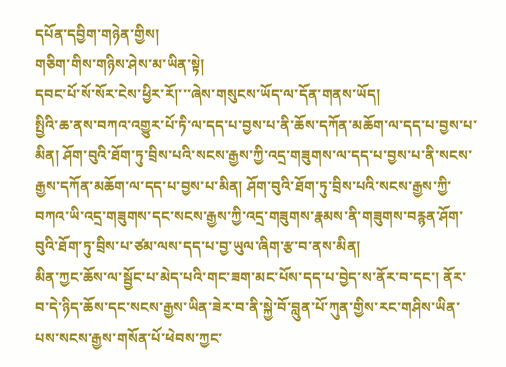དཔོན་དབྱིག་གཉེན་གྱིས།
གཅིག་གིས་གཉིས་ཤེས་མ་ཡིན་སྟེ།
དབང་པོ་སོ་སོར་ངེས་ཕྱིར་རོ།་་་ཞེས་གསུངས་ཡོད་ལ་དོན་གནས་ཡོད།
སྤྱིའི་ཆ་ནས་བཀའ་འགྱུར་པོ་ཏི་ལ་དད་པ་བྱས་པ་ནི་ཆོས་དཀོན་མཆོག་ལ་དད་པ་བྱས་པ་མིན། ཤོག་བུའི་ཐོག་ཏུ་བྲིས་པའི་སངས་རྒྱས་ཀྱི་འདྲ་གཟུགས་ལ་དད་པ་བྱས་པ་ནི་སངས་རྒྱས་དཀོན་མཆོག་ལ་དད་པ་བྱས་པ་མིན། ཤོག་བུའི་ཐོག་ཏུ་བྲིས་པའི་སངས་རྒྱས་ཀྱི་བཀའ་ཡི་འདྲ་གཟུགས་དང་སངས་རྒྱས་ཀྱི་འདྲ་གཟུགས་རྣམས་ནི་གཟུགས་བརྙན་ཤོག་བུའི་ཐོག་ཏུ་བྲིས་པ་ཙམ་ལས་དད་པ་བྱ་ཡུལ་ཞིག་རྩ་བ་ནས་མིན།
མིན་ཀྱང་ཆོས་ལ་སྦྱོང་པ་མེད་པའི་གང་ཟག་མང་པོས་དད་པ་བྱེད་ས་ནོར་བ་དང་། ནོར་བ་དེ་ཉིད་ཆོས་དང་སངས་རྒྱས་ཡིན་ཟེར་བ་ནི་སྐྱེ་བོ་བླུན་པོ་ཀུན་གྱིས་རང་གཤིས་ཡིན་པས་སངས་རྒྱས་གསོན་པོ་ཕེབས་ཀྱང་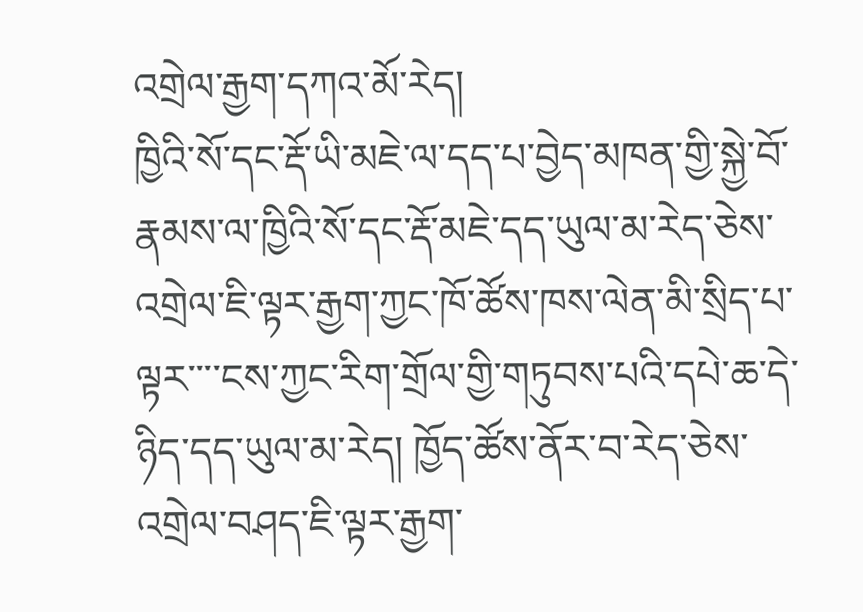འགྲེལ་རྒྱག་དཀའ་མོ་རེད།
ཁྱིའི་སོ་དང་རྡོ་ཡི་མཇེ་ལ་དད་པ་བྱེད་མཁན་གྱི་སྐྱེ་བོ་རྣམས་ལ་ཁྱིའི་སོ་དང་རྡོ་མཇེ་དད་ཡུལ་མ་རེད་ཅེས་འགྲེལ་ཇི་ལྟར་རྒྱག་ཀྱང་ཁོ་ཚོས་ཁས་ལེན་མི་སྲིད་པ་ལྟར་་་་ངས་ཀྱང་རིག་གྲོལ་གྱི་གཏུབས་པའི་དཔེ་ཆ་དེ་ཉིད་དད་ཡུལ་མ་རེད། ཁྱོད་ཚོས་ནོར་བ་རེད་ཅེས་འགྲེལ་བཤད་ཇི་ལྟར་རྒྱག་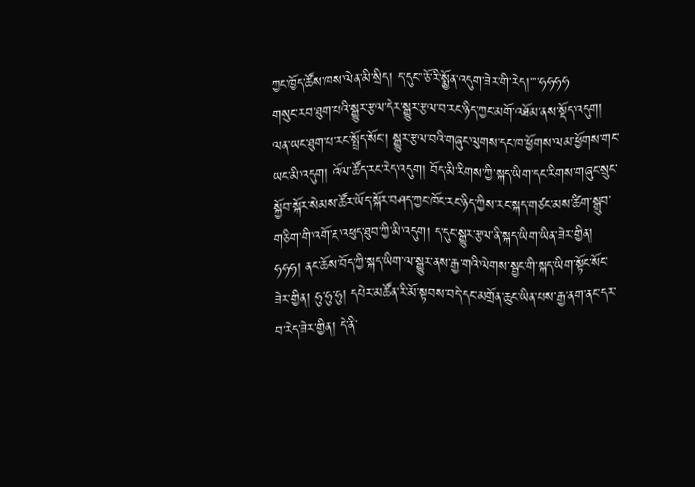ཀྱང་ཁྱོད་ཚོས་ཁས་ལེན་མི་སྲིད། ད་དུང་་་ཅོ་རི་སྨྱོན་འདུག་ཟེར་གི་རེད།་་་་ཧཧཧཧ
གསུང་རབ་ཐུག་པའི་སྒྱུར་རྩལ་དེར་སྒྱུར་རྩལ་བ་རང་ཉིད་ཀྱང་མགོ་འཐོམ་ནས་སྡོད་འདུག། ལན་ཡང་ཐུག་པ་རང་སྤྲོད་སོང་། སྒྱུར་རྩལ་བའི་གཞུང་ལུགས་དང་ཁ་ཕྱོགས་ལམ་ཕྱོགས་གང་ཡང་མི་འདུག། འོལ་ཚོད་རང་རེད་འདུག། བོད་མི་རིགས་ཀྱི་སྐད་ཡིག་དང་རིགས་གཞུང་སྲུང་སྐྱོབ་སྐོར་སེམས་ཚོར་ཡོད་སྐོར་བཤད་ཀྱང་ཁོང་རང་ཉིད་ཀྱིས་རང་སྐད་གཙང་མས་ཚིག་སྒྲུབ་གཅིག་གི་འགོ་རྔ་འཕུད་ཐུབ་ཀྱི་མི་འདུག། ད་དུང་སྒྱུར་རྩལ་ནི་སྐད་ཡིག་ཡིན་ཟེར་གྱིན། ཧཧཧ། ནང་ཆོས་བོད་ཀྱི་སྐད་ཡིག་ལ་སྒྱུར་ནས་རྒྱ་གའི་ལེགས་སྦྱང་གི་སྐད་ཡིག་སྟོང་སོང་ཟེར་གྱིན། ཧུ་ཧུ་ཧུ། དཔེར་མཚོན་རི་མོ་སྟབས་བདེ་དང་མགྲོན་ཆུང་ཡིན་པས་རྒྱ་ནག་ནང་དར་བ་རེད་ཟེར་གྱིན། དེ་ནི་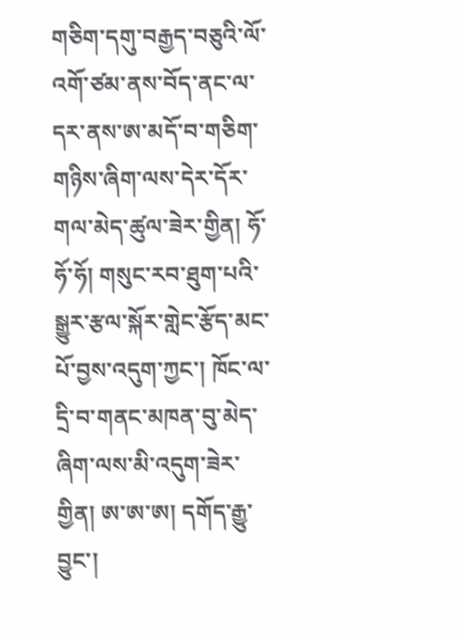གཅིག་དགུ་བརྒྱད་བཅུའི་ལོ་འགོ་ཙམ་ནས་བོད་ནང་ལ་དར་ནས་ཨ་མདོ་བ་གཅིག་གཉིས་ཞིག་ལས་དེར་དོར་གལ་མེད་ཚུལ་ཟེར་གྱིན། ཧོ་ཧོ་ཧོ། གསུང་རབ་ཐུག་པའི་སྒྱུར་རྩལ་སྐོར་གླེང་རྩོད་མང་པོ་བྱས་འདུག་ཀྱང་། ཁོང་ལ་དྲི་བ་གནང་མཁན་བུ་མེད་ཞིག་ལས་མི་འདུག་ཟེར་གྱིན། ཨ་ཨ་ཨ། དགོད་རྒྱུ་བྱུང་།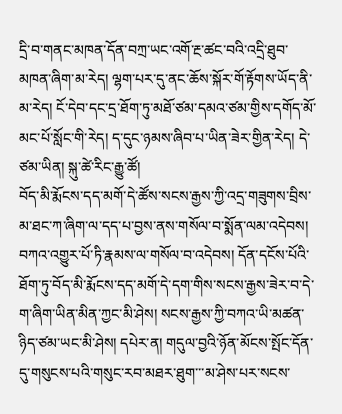དྲི་བ་གནང་མཁན་དོན་བཀྲ་ཡང་འགོ་རྔ་ཚང་བའི་འདྲི་ཐུབ་མཁན་ཞིག་མ་རེད། ལྷག་པར་དུ་ནང་ཆོས་སྐོར་གོ་རྟོགས་ཡོད་ནི་མ་རེད། ངོ་དེབ་དང་དྲ་ཐོག་ཏུ་མཐོ་ཙམ་དམའ་ཙམ་གྱིས་དགོད་མོ་མང་པོ་སློང་གི་རེད། ད་དུང་ཉམས་ཞིབ་པ་ཡིན་ཟེར་གྱིན་རེད། དེ་ཙམ་ཡིན། སྐུ་ཚེ་རིང་རྒྱུ་ཚོ།
བོད་མི་རྨོངས་དད་མགོ་དེ་ཚོས་སངས་རྒྱས་ཀྱི་འདྲ་གཟུགས་བྲིས་མ་ཐང་ཀ་ཞིག་ལ་དད་པ་བྱས་ནས་གསོལ་བ་སྨོན་ལམ་འདེབས། བཀའ་འགྱུར་པོ་ཏི་རྣམས་ལ་གསོལ་བ་འདེབས། དོན་དངོས་པོའི་ཐོག་ཏུ་བོད་མི་རྨོངས་དད་མགོ་དེ་དག་གིས་སངས་རྒྱས་ཟེར་བ་དེ་ག་ཞིག་ཡིན་མིན་ཀྱང་མི་ཤེས། སངས་རྒྱས་ཀྱི་བཀའ་ཡི་མཚན་ཉིད་ཙམ་ཡང་མི་ཤེས། དཔེར་ན། གདུལ་བྱའི་ཉོན་མོངས་སྤོང་དོན་དུ་གསུངས་པའི་གསུང་རབ་མཐར་ཐུག་་་མ་ཤེས་པར་སངས་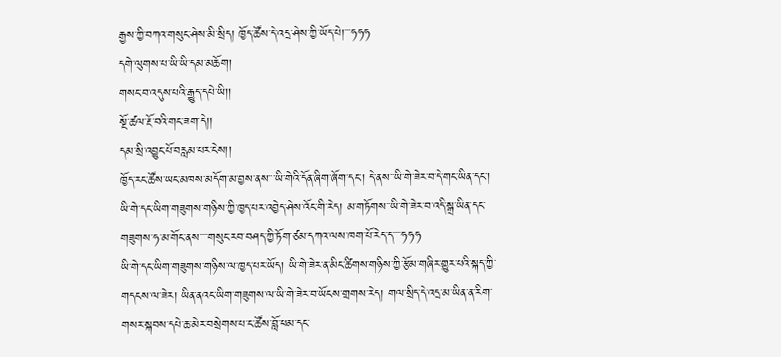རྒྱས་ཀྱི་བཀའ་གསུང་ཤེས་མི་སྲིད། ཁྱོད་ཚོས་དེ་འདྲ་ཤེས་ཀྱི་ཡོད་པེ།་་་ཧཧཧ
དགེ་ལུགས་པ་ཡི་ཡི་དམ་མཆོག།
གསང་བ་འདུས་པའི་རྒྱུད་དཔེ་ཡི།།
སྔོ་ཚལ་རྔོ་བའི་གང་ཟག་དེ།།
དམ་སྲི་འབྱུང་པོ་བརླམ་པར་ངེས།།
ཁྱོད་རང་ཚོས་ཡང་མཁས་མདོག་མ་བྱས་ནས་་་ཡི་གེའི་དོན་ཞིག་ཞོག་དང་། དེ་ནས་་ཡི་གེ་ཟེར་བ་དེ་གང་ཡིན་དང་། ཡི་གེ་དང་ཡིག་གཟུགས་གཉིས་ཀྱི་ཁྱད་པར་འབྱེད་ཤེས་འོང་གི་རེད། མ་གཏོགས་་ཡི་གེ་ཟེར་བ་འདི་སྒྲ་ཡིན་དང་གཟུགས་ཧ་མ་གོང་ནས་་་་གསུང་རབ་བཤད་ཀྱི་ཏོག་ཙམ་དཀའ་ལས་ཁག་པོ་རེད་ད་་་་ཧཧཧ
ཡི་གེ་དང་ཡིག་གཟུགས་གཉིས་ལ་ཁྱད་པར་ཡོད། ཡི་གེ་ཟེར་ན་མིང་ཚིགས་གཉིས་ཀྱི་རྩོམ་གཞིར་གྱུར་པའི་སྐད་ཀྱི་གདངས་ལ་ཟེར། ཡིན་ནའང་ཡིག་གཟུགས་ལ་ཡི་གེ་ཟེར་བ་ཡོངས་གྲགས་རེད། གལ་སྲིད་དེ་འདྲ་མ་ཡིན་ན་རིག་གསར་སྐབས་དཔེ་ཆ་མེར་བསྲེགས་པ་ང་ཚོས་བློ་ཕམ་དང་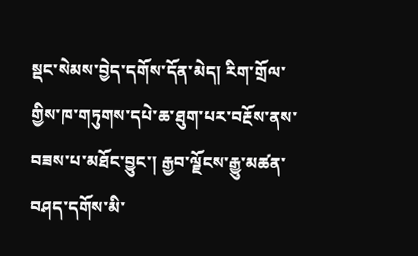སྡང་སེམས་བྱེད་དགོས་དོན་མེད། རིག་གྲོལ་གྱིས་ཁ་གཏུགས་དཔེ་ཆ་ཐུག་པར་བརྔོས་ནས་བཟས་པ་མཐོང་བྱུང་། རྒྱབ་ལྗོངས་རྒྱུ་མཚན་བཤད་དགོས་མི་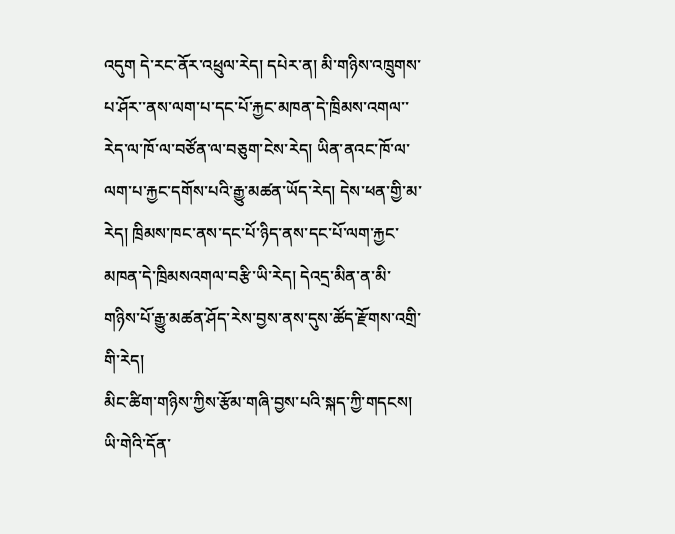འདུག དེ་རང་ནོར་འཕྲུལ་རེད། དཔེར་ན། མི་གཉིས་འཁྲུགས་པ་ཤོར་་ནས་ལག་པ་དང་པོ་རྐྱང་མཁན་དེ་ཁྲིམས་འགལ་་རེད་ལ་ཁོ་ལ་བཙོན་ལ་བཅུག་ངེས་རེད། ཡིན་ནའང་ཁོ་ལ་ལག་པ་རྐྱང་དགོས་པའི་རྒྱུ་མཚན་ཡོད་རེད། དེས་ཕན་གྱི་མ་རེད། ཁྲིམས་ཁང་ནས་དང་པོ་ཉིད་ནས་དང་པོ་ལག་རྐྱང་མཁན་དེ་ཁྲིམསའགལ་བརྩི་ཡི་རེད། དེའདྲ་མིན་ན་མི་གཉིས་པོ་རྒྱུ་མཚན་ཤོད་རེས་བྱས་ནས་དུས་ཚོད་རྫོགས་འགྲི་གི་རེད།
མིང་ཚིག་གཉིས་ཀྱིས་རྩོམ་གཞི་བྱས་པའི་སྐད་ཀྱི་གདངས། ཡི་གེའི་དོན་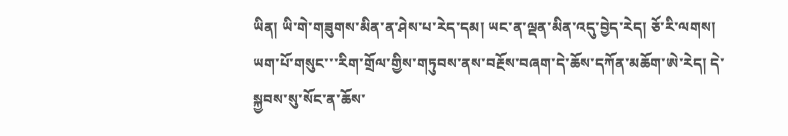ཡིན། ཡི་གེ་གཟུགས་མིན་ན་ཤེས་པ་རེད་དམ། ཡང་ན་ལྡན་མིན་འདུ་བྱེད་རེད། ཅོ་རི་ལགས།
ཡག་པོ་གསུང་་་རིག་གྲོལ་གྱིས་གཏུབས་ནས་བརྔོས་བཞག་དེ་ཆོས་དཀོན་མཆོག་ཨེ་རེད། དེ་སྐྱབས་སུ་སོང་ན་ཆོས་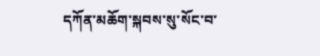དཀོན་མཆོག་སྐབས་སུ་སོང་བ་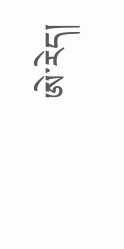ཨེ་རེད།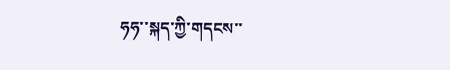ཧཧ་་སྐད་ཀྱི་གདངས་་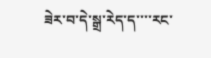ཟེར་བ་དེ་སྒྲ་རེད་ད་་་་རང་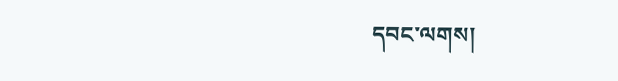དབང་ལགས།